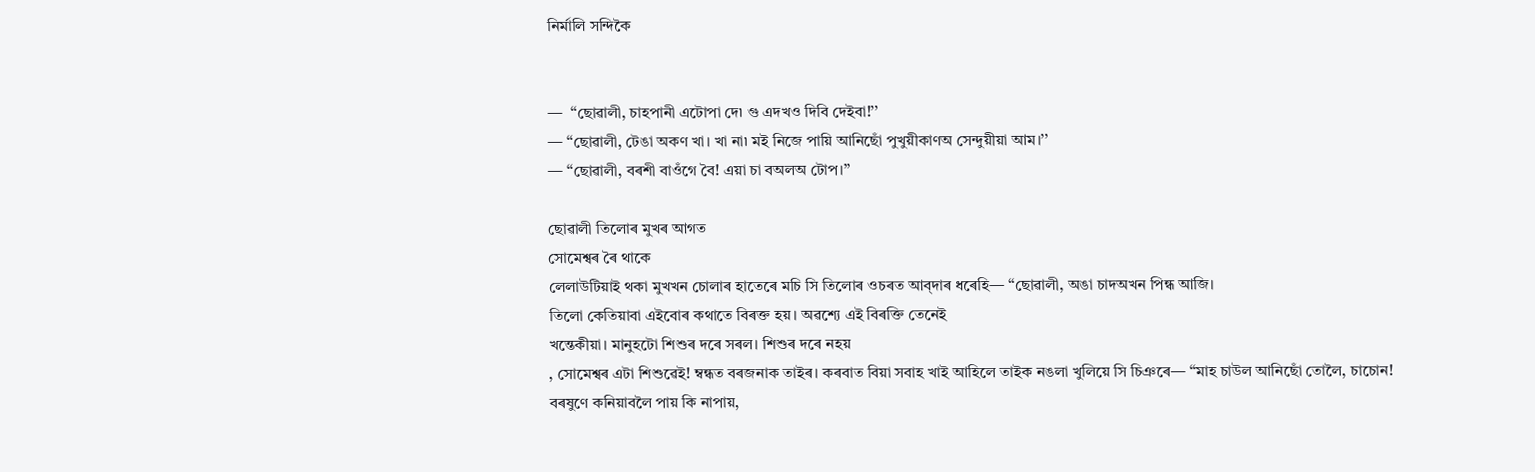নিৰ্মালি সন্দিকৈ


—  ‘‘ছোৱালী, চাহপানী এটোপা দে৷ গু এদখও দিবি দেইবা!’’
— ‘‘ছোৱালী, টেঙা অকণ খা। খা না৷ মই নিজে পায়ি আনিছোঁ পুখুয়ীকাণঅ সেন্দুয়ীয়া আম।’’
— ‘‘ছোৱালী, বৰশী বাওঁগে বৈ! এয়া চা বঅলঅ টোপ।’’

ছোৱালী তিলোৰ মুখৰ আগত
সোমেশ্বৰ ৰৈ থাকে
লেলাউটিয়াই থকা মুখখন চোলাৰ হাতেৰে মচি সি তিলোৰ ওচৰত আব্‌দাৰ ধৰেহি— ‘‘ছোৱালী, অঙা চাদঅখন পিন্ধ আজি।
তিলো কেতিয়াবা এইবোৰ কথাতে বিৰক্ত হয়। অৱশ্যে এই বিৰক্তি তেনেই
খন্তেকীয়া। মানুহটো শিশুৰ দৰে সৰল। শিশুৰ দৰে নহয়
, সোমেশ্বৰ এটা শিশুৱেই! ম্বন্ধত বৰজনাক তাইৰ। কৰবাত বিয়া সবাহ খাই আহিলে তাইক নঙলা খুলিয়ে সি চিঞৰে— “মাহ চাউল আনিছোঁ তোলৈ, চাচোন!
বৰষুণে কনিয়াবলৈ পায় কি নাপায়,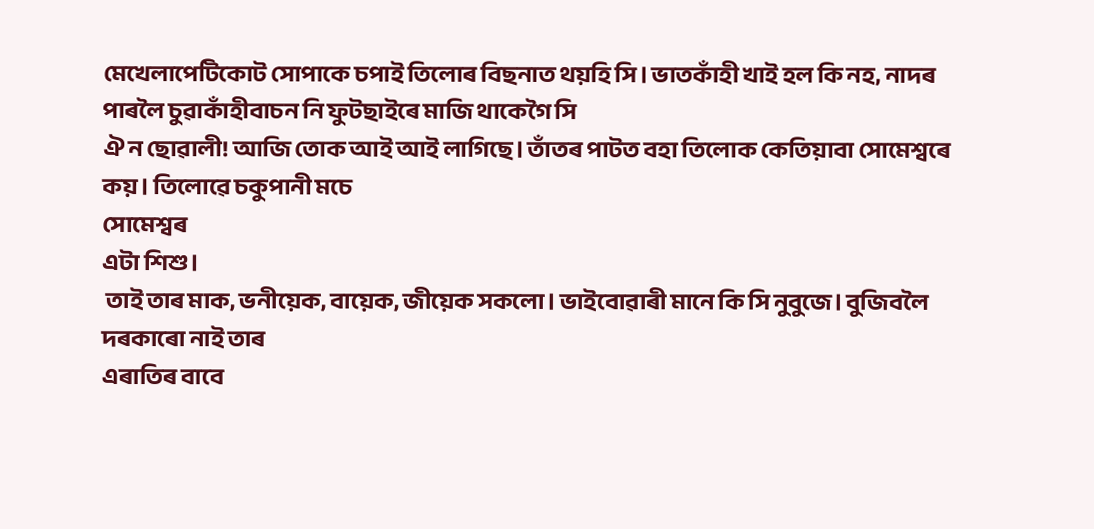মেখেলাপেটিকোট সোপাকে চপাই তিলোৰ বিছনাত থয়হি সি। ভাতকাঁহী খাই হল কি নহ, নাদৰ পাৰলৈ চুৱাকাঁহীবাচন নি ফুটছাইৰে মাজি থাকেগৈ সি
ঐ ন ছোৱালী! আজি তোক আই আই লাগিছে। তাঁতৰ পাটত বহা তিলোক কেতিয়াবা সোমেশ্বৰে কয়। তিলোৱে চকুপানী মচে
সোমেশ্বৰ
এটা শিশু।
 তাই তাৰ মাক, ভনীয়েক, বায়েক, জীয়েক সকলো। ভাইবোৱাৰী মানে কি সি নুবুজে। বুজিবলৈ দৰকাৰো নাই তাৰ
এৰাতিৰ বাবে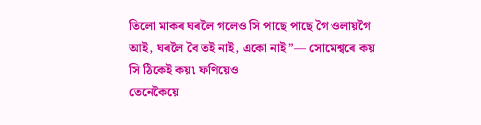তিলো মাকৰ ঘৰলৈ গলেও সি পাছে পাছে গৈ ওলায়গৈ
আই, ঘৰলৈ বৈ তই নাই, একো নাই”— সোমেশ্বৰে কয়
সি ঠিকেই কয়৷ ফণিয়েও
তেনেকৈয়ে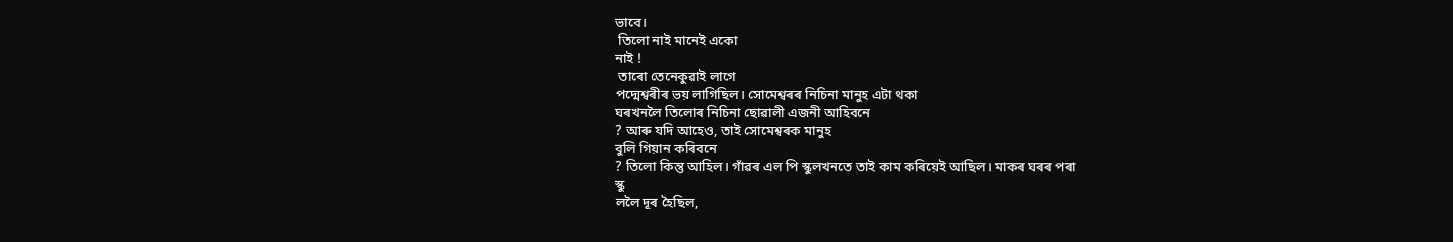ভাবে।
 তিলো নাই মানেই একো
নাই !
 তাৰো তেনেকুৱাই লাগে
পদ্মেশ্বৰীৰ ভয় লাগিছিল। সোমেশ্বৰৰ নিচিনা মানুহ এটা থকা
ঘৰখনলৈ তিলোৰ নিচিনা ছোৱালী এজনী আহিবনে
? আৰু যদি আহেও, তাই সোমেশ্বৰক মানুহ
বুলি গিয়ান কৰিবনে
? তিলো কিন্তু আহিল। গাঁৱৰ এল পি স্কুলখনতে তাই কাম কৰিয়েই আছিল। মাকৰ ঘৰৰ পৰা
স্কু
ললৈ দূৰ হৈছিল,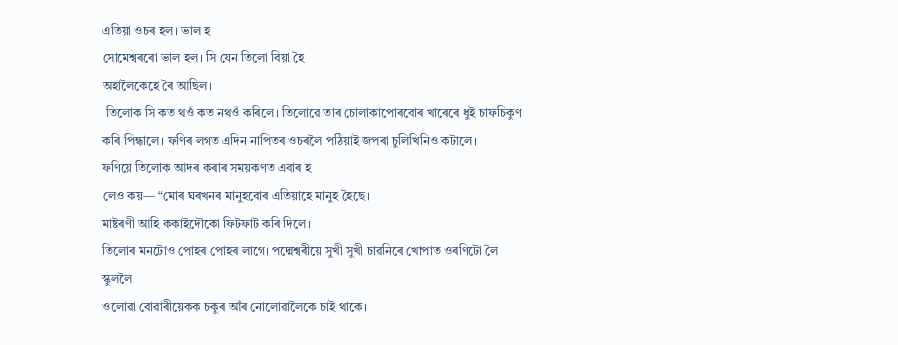এতিয়া ওচৰ হল। ভাল হ
সোমেশ্বৰৰো ভাল হল। সি যেন তিলো বিয়া হৈ
অহালৈকেহে ৰৈ আছিল।
 তিলোক সি কত থওঁ কত নথওঁ কৰিলে। তিলোৱে তাৰ চোলাকাপোৰবোৰ খাৰেৰে ধুই চাফচিকুণ কৰি পিন্ধালে। ফণিৰ লগত এদিন নাপিতৰ ওচৰলৈ পঠিয়াই জপৰা চুলিখিনিও কটালে।
ফণিয়ে তিলোক আদৰ কৰাৰ সময়কণত এবাৰ হ
লেও কয়— “মোৰ ঘৰখনৰ মানুহবোৰ এতিয়াহে মানুহ হৈছে।
মাষ্টৰণী আহি ককাইদৌকো ফিটফাট কৰি দিলে।
তিলোৰ মনটোও পোহৰ পোহৰ লাগে। পদ্মেশ্বৰীয়ে সুখী সুখী চাৱনিৰে খোপাত ওৰণিটো লৈ স্কুললৈ
ওলোৱা বোৱাৰীয়েকক চকুৰ আঁৰ নোলোৱালৈকে চাই থাকে।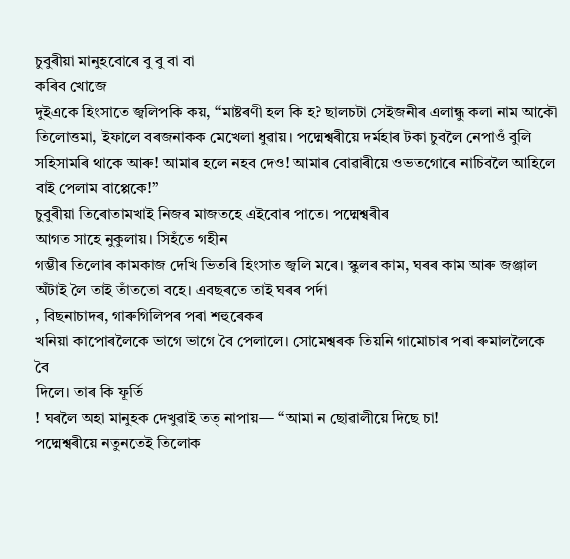চুবুৰীয়া মানুহবোৰে বু বু বা বা
কৰিব খোজে
দুইএকে হিংসাতে জ্বলিপকি কয়, “মাষ্টৰণী হল কি হ? ছালচটা সেইজনীৰ এলান্ধু কলা নাম আকৌ তিলোত্তমা, ইফালে বৰজনাকক মেখেলা ধুৱায়। পদ্মেশ্বৰীয়ে দৰ্মহাৰ টকা চুবলৈ নেপাওঁ বুলি সহিসামৰি থাকে আৰু! আমাৰ হলে নহব দেও! আমাৰ বোৱাৰীয়ে ওভতগোৰে নাচিবলৈ আহিলে বাই পেলাম বাপ্পেকে!’’
চুবুৰীয়া তিৰোতামখাই নিজৰ মাজতহে এইবোৰ পাতে। পদ্মেশ্বৰীৰ
আগত সাহে নুকুলায়। সিহঁতে গহীন
গম্ভীৰ তিলোৰ কামকাজ দেখি ভিতৰি হিংসাত জ্বলি মৰে। স্কুলৰ কাম, ঘৰৰ কাম আৰু জঞ্জাল
অঁটাই লৈ তাই তাঁততো বহে। এবছৰতে তাই ঘৰৰ পৰ্দা
, বিছনাচাদৰ, গাৰুগিলিপৰ পৰা শহুৰেকৰ
খনিয়া কাপোৰলৈকে ভাগে ভাগে বৈ পেলালে। সোমেশ্বৰক তিয়নি গামোচাৰ পৰা ৰুমাললৈকে বৈ
দিলে। তাৰ কি ফূৰ্তি
! ঘৰলৈ অহা মানুহক দেখুৱাই তত্ নাপায়— “আমা ন ছোৱালীয়ে দিছে চা!
পদ্মেশ্বৰীয়ে নতুনতেই তিলোক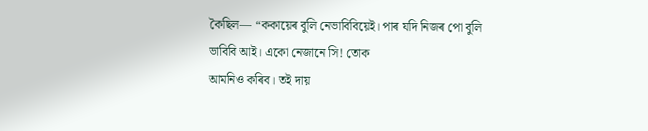কৈছিল— “ককায়েৰ বুলি নেভাবিবিয়েই। পাৰ যদি নিজৰ পো বুলি ভাবিবি আই। একো নেজানে সি! তোক
আমনিও কৰিব। তই দায়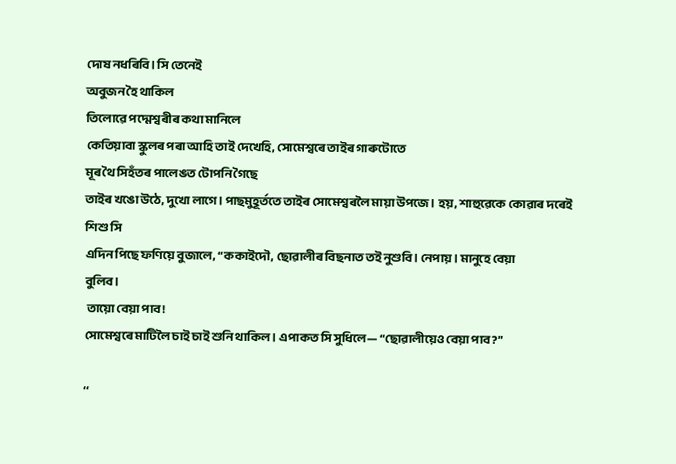দোষ নধৰিবি। সি তেনেই
অবুজন হৈ থাকিল
তিলোৱে পদ্মেশ্বৰীৰ কথা মানিলে
কেতিয়াবা স্কুলৰ পৰা আহি তাই দেখেহি, সোমেশ্বৰে তাইৰ গাৰুটোতে
মূৰ থৈ সিহঁতৰ পালেঙত টোপনি গৈছে
তাইৰ খঙো উঠে, দুখো লাগে। পাছমুহূৰ্ততে তাইৰ সোমেশ্বৰলৈ মায়া উপজে। হয়, শাহুৱেকে কোৱাৰ দৰেই
শিশু সি
এদিন পিছে ফণিয়ে বুজালে, “ককাইদৌ, ছোৱালীৰ বিছনাত তই নুশুবি। নেপায়। মানুহে বেয়া
বুলিব।
 তায়ো বেয়া পাব!
সোমেশ্বৰে মাটিলৈ চাই চাই শুনি থাকিল। এপাকত সি সুধিলে— “ছোৱালীয়েও বেয়া পাব?”

‘‘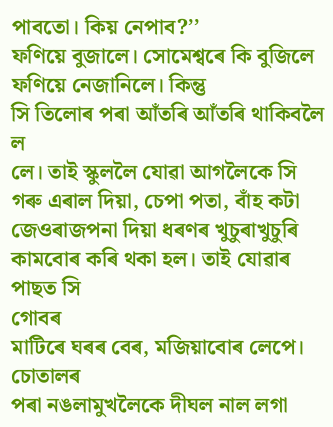পাবতো। কিয় নেপাব?’’
ফণিয়ে বুজালে। সোমেশ্বৰে কি বুজিলে ফণিয়ে নেজানিলে। কিন্তু
সি তিলোৰ পৰা আঁতৰি আঁতৰি থাকিবলৈ ল
লে। তাই স্কুললৈ যোৱা আগলৈকে সি গৰু এৰাল দিয়া, চেপা পতা, বাঁহ কটা জেওৰাজপনা দিয়া ধৰণৰ খুচুৰাখুচুৰি কামবোৰ কৰি থকা হল। তাই যোৱাৰ পাছত সি
গোবৰ
মাটিৰে ঘৰৰ বেৰ, মজিয়াবোৰ লেপে। চোতালৰ
পৰা নঙলামুখলৈকে দীঘল নাল লগা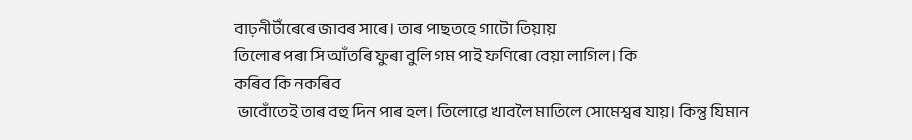বাঢ়নীটাঁৰেৰে জাবৰ সাৰে। তাৰ পাছতহে গাটো তিয়ায়
তিলোৰ পৰা সি আঁতৰি ফুৰা বুলি গম পাই ফণিৰো বেয়া লাগিল। কি
কৰিব কি নকৰিব
 ভাবোঁতেই তাৰ বহু দিন পাৰ হল। তিলোৱে খাবলৈ মাতিলে সোমেশ্বৰ যায়। কিন্তু যিমান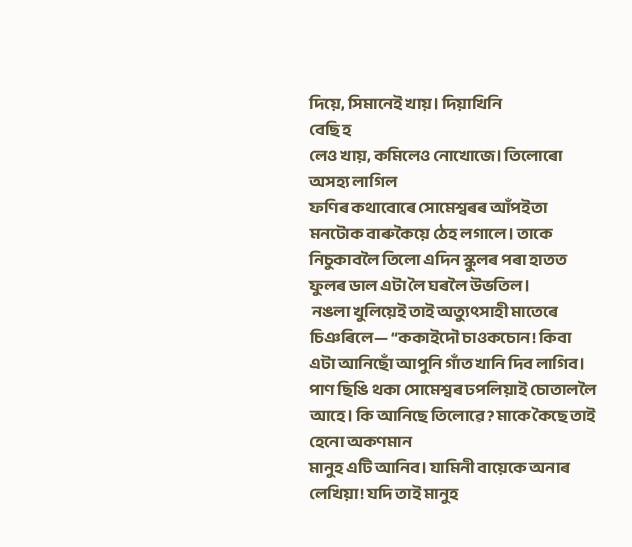দিয়ে, সিমানেই খায়। দিয়াখিনি
বেছি হ
লেও খায়, কমিলেও নোখোজে। তিলোৰো
অসহ্য লাগিল
ফণিৰ কথাবোৰে সোমেশ্বৰৰ আঁপইতা মনটোক বাৰুকৈয়ে ঠেহ লগালে। তাকে নিচুকাবলৈ তিলো এদিন স্কুলৰ পৰা হাতত
ফুলৰ ডাল এটা লৈ ঘৰলৈ উভতিল।
 নঙলা খুলিয়েই তাই অত্যুৎসাহী মাতেৰে চিঞৰিলে— “ককাইদৌ চাওকচোন! কিবা এটা আনিছোঁ আপুনি গাঁত খানি দিব লাগিব।
পাণ ছিঙি থকা সোমেশ্বৰ ঢপলিয়াই চোতাললৈ আহে। কি আনিছে তিলোৱে? মাকে কৈছে তাই হেনো অকণমান
মানুহ এটি আনিব। যামিনী বায়েকে অনাৰ লেখিয়া! যদি তাই মানুহ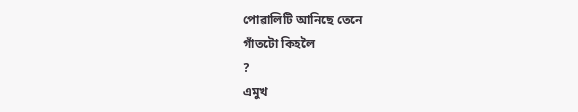পোৱালিটি আনিছে তেনে
গাঁতটো কিহলৈ
?
এমুখ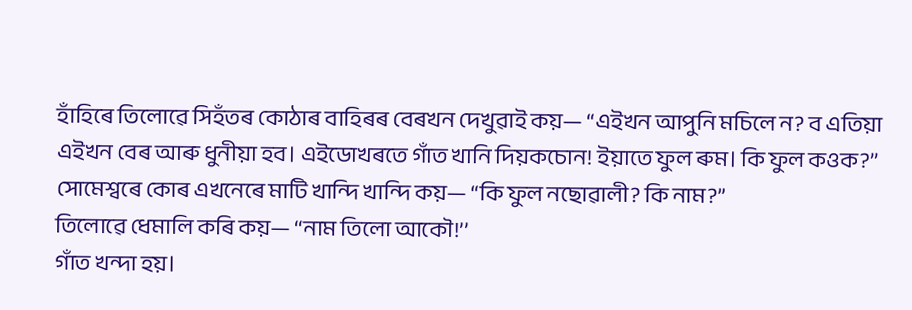হাঁহিৰে তিলোৱে সিহঁতৰ কোঠাৰ বাহিৰৰ বেৰখন দেখুৱাই কয়— “এইখন আপুনি মচিলে ন? ব এতিয়া এইখন বেৰ আৰু ধুনীয়া হব। এইডোখৰতে গাঁত খানি দিয়কচোন! ইয়াতে ফুল ৰুম। কি ফুল কওক?’’
সোমেশ্বৰে কোৰ এখনেৰে মাটি খান্দি খান্দি কয়— “কি ফুল নছোৱালী? কি নাম?”
তিলোৱে ধেমালি কৰি কয়— ‘‘নাম তিলো আকৌ!’’
গাঁত খন্দা হয়।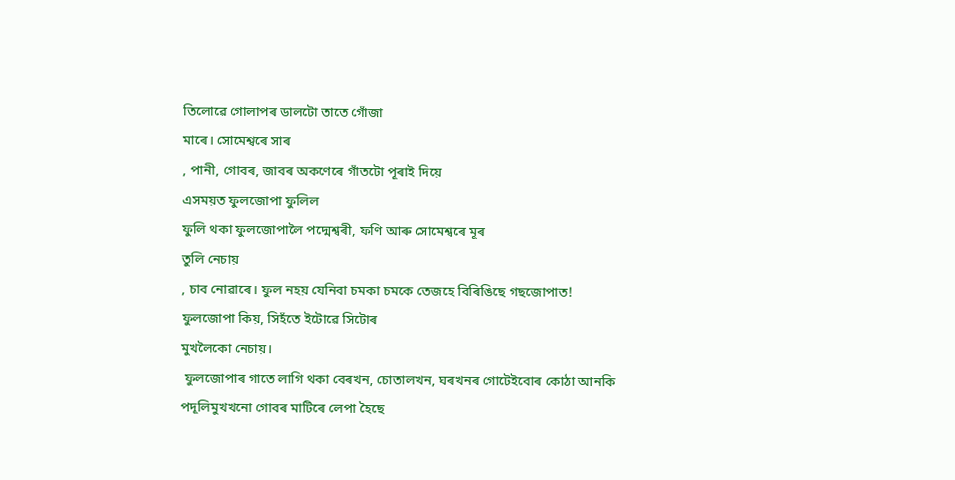তিলোৱে গোলাপৰ ডালটো তাতে গোঁজা
মাৰে। সোমেশ্বৰে সাৰ
, পানী, গোবৰ, জাবৰ অকণেৰে গাঁতটো পূৰাই দিয়ে
এসময়ত ফুলজোপা ফুলিল
ফুলি থকা ফুলজোপালৈ পদ্মেশ্বৰী, ফণি আৰু সোমেশ্বৰে মূৰ
তুলি নেচায়
, চাব নোৱাৰে। ফুল নহয় যেনিবা চমকা চমকে তেজহে বিৰিঙিছে গছজোপাত! ফুলজোপা কিয়, সিহঁতে ইটোৱে সিটোৰ
মুখলৈকো নেচায়।
 ফুলজোপাৰ গাতে লাগি থকা বেৰখন, চোতালখন, ঘৰখনৰ গোটেইবোৰ কোঠা আনকি পদূলিমুখখনো গোবৰ মাটিৰে লেপা হৈছে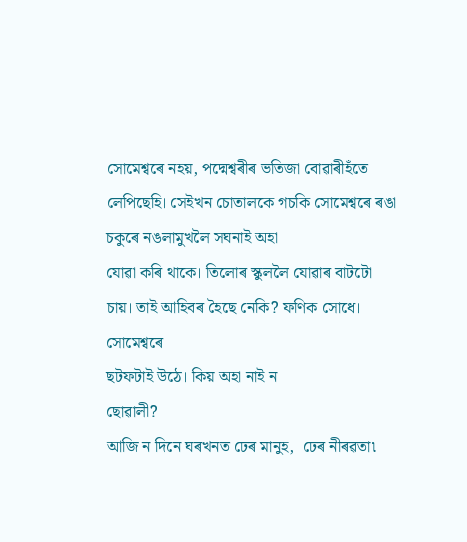সোমেশ্বৰে নহয়, পদ্মেশ্বৰীৰ ভতিজা বোৱাৰীহঁতে
লেপিছেহি। সেইখন চোতালকে গচকি সোমেশ্বৰে ৰঙা চকুৰে নঙলামুখলৈ সঘনাই অহা
যোৱা কৰি থাকে। তিলোৰ স্কুললৈ যোৱাৰ বাটটো চায়। তাই আহিবৰ হৈছে নেকি? ফণিক সোধে। সোমেশ্বৰে
ছটফটাই উঠে। কিয় অহা নাই ন
ছোৱালী?
আজি ন দিনে ঘৰখনত ঢে‍ৰ মানুহ,  ঢেৰ নীৰৱতা৷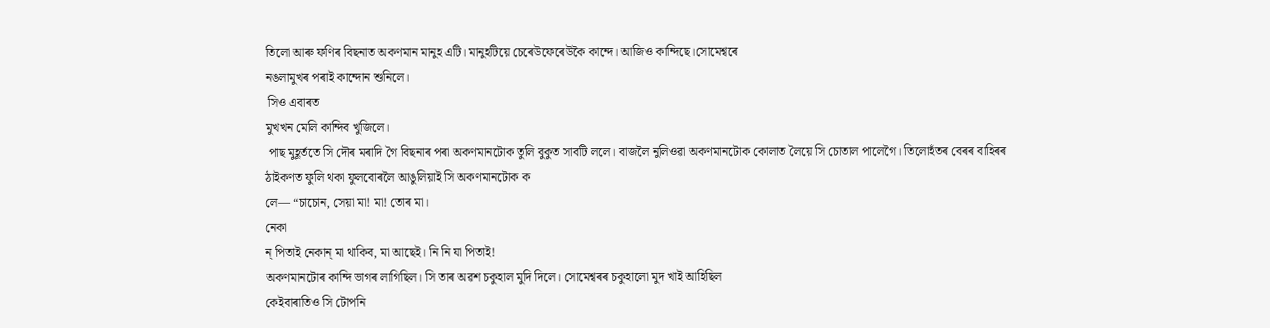তিলো আৰু ফণিৰ বিছনাত অকণমান মানুহ এটি। মানুহটিয়ে চেৰেউফেৰেউকৈ কান্দে। আজিও কান্দিছে।সোমেশ্বৰে
নঙলামুখৰ পৰাই কান্দোন শুনিলে।
 সিও এবাৰত
মুখখন মেলি কান্দিব খুজিলে।
 পাছ মুহূৰ্ততে সি দৌৰ মৰাদি গৈ বিছনাৰ পৰা অকণমানটোক তুলি বুকুত সাবটি ললে। বাজলৈ নুলিওৱা অকণমানটোক কোলাত লৈয়ে সি চোতাল পালেগৈ। তিলোহঁতৰ বেৰৰ বাহিৰৰ
ঠাইকণত ফুলি থকা ফুলবোৰলৈ আঙুলিয়াই সি অকণমানটোক ক
লে— “চাচোন, সেয়া মা! মা! তোৰ মা।
নেকা
ন্ পিতাই নেকান্ মা থাকিব, মা আছেই। নি নি যা পিতাই!
অকণমানটোৰ কান্দি ভাগৰ লাগিছিল। সি তাৰ অৱশ চকুহাল মুদি দিলে। সোমেশ্বৰৰ চকুহালো মুদ খাই আহিছিল
কেইবাৰাতিও সি টোপনি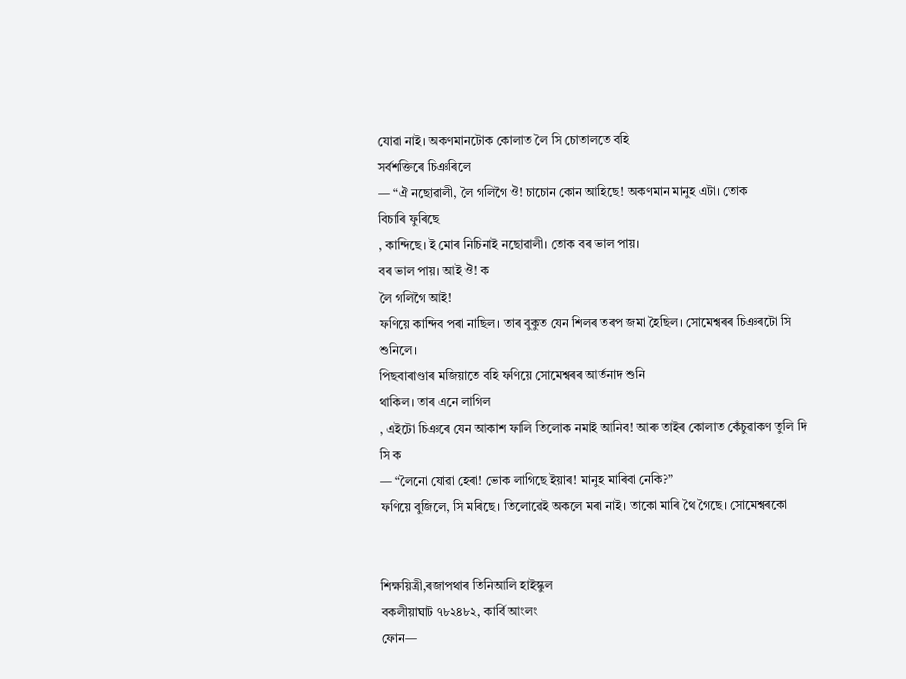যোৱা নাই। অকণমানটোক কোলাত লৈ সি চোতালতে বহি
সৰ্বশক্তিৰে চিঞৰিলে
— “ঐ নছোৱালী, লৈ গলিগৈ ঔ! চাচোন কোন আহিছে! অকণমান মানুহ এটা। তোক
বিচাৰি ফুৰিছে
, কান্দিছে। ই মোৰ নিচিনাই নছোৱালী। তোক বৰ ভাল পায়।
বৰ ভাল পায়। আই ঔ! ক
লৈ গলিগৈ আই!
ফণিয়ে কান্দিব পৰা নাছিল। তাৰ বুকুত যেন শিলৰ তৰপ জমা হৈছিল। সোমেশ্বৰৰ চিঞৰটো সি
শুনিলে।
পিছবাৰাণ্ডাৰ মজিয়াতে বহি ফণিয়ে সোমেশ্বৰৰ আৰ্তনাদ শুনি
থাকিল। তাৰ এনে লাগিল
, এইটো চিঞৰে যেন আকাশ ফালি তিলোক নমাই আনিব! আৰু তাইৰ কোলাত কেঁচুৱাকণ তুলি দি
সি ক
— “লৈনো যোৱা হেৰা! ভোক লাগিছে ইয়াৰ! মানুহ মাৰিবা নেকি?”
ফণিয়ে বুজিলে, সি মৰিছে। তিলোৱেই অকলে মৰা নাই। তাকো মাৰি থৈ গৈছে। সোমেশ্বৰকো


শিক্ষয়িত্ৰী,ৰজাপথাৰ তিনিআলি হাইস্কুল
বকলীয়াঘাট ৭৮২৪৮২, কাৰ্বি আংলং
ফোন—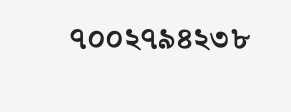৭০০২৭৯৪২৩৮